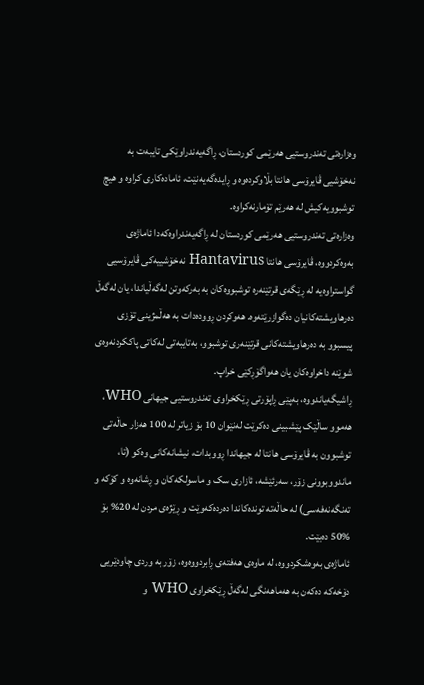وەزارەتی تەندروستیی هەرێمی کوردستان، ڕاگەیەندراوێکی تایبەت بە نەخۆشیی ڤایرۆسی هانتا بڵاوکردەوە و ڕایدەگەیەنێت، ئامادەکاری کراوە و هیچ توشبوویەکیش لە هەرێم تۆمارنەکراوە.
وەزارەتی تەندروستیی هەرێمی کوردستان لە ڕاگەیەندراوەکەدا ئاماژەی بەوەکردووە، ڤایرۆسی هانتا Hantavirus نەخۆشییەکی ڤایرۆسیی گواستراوەیە لە ڕێگەی قرتێنەرە توشبووەکان بە بەرکەوتن لەگەڵیاندا، یان لەگەڵ دەرهاویشتەکانیان دەگوازرێتەوە. هەوکردن ڕوودەدات بە هەڵمژینی تۆزی پیسبوو بە دەرهاویشتەکانی قرتێنەری توشبوو، بەتایبەتی لەکاتی پاککردنەوەی شوێنە داخراوەکان یان هەواگۆڕکێی خراپ.
ڕاشیگەیاندووە، بەپێی ڕاپۆرتی ڕێکخراوی تەندروستیی جیهانی WHO، هەموو ساڵێک پێشبینی دەکرێت لەنێوان 10 بۆ زیاتر لە 100 هەزار حاڵەتی توشبوون بە ڤایرۆسی هانتا لە جیهاندا ڕووبدات، نیشانەکانی وەکو (تا، ماندووبوونی زۆر، سەرئێشە، ئازاری سک و ماسولکەکان و ڕشانەوە و کۆکە و تەنگەنەفەسی) لە حاڵەتە توندەکاندا دەردەکەوێت و ڕێژەی مردن لە 20% بۆ %50 دەبێت.
ئاماژەی بەوەشكردووە، لە ماوەی هەفتەی ڕابردووەوە، زۆر بە وردی چاودێریی دۆخەکە دەکەن بە هەماهەنگی لەگەڵ ڕێکخراوی WHO و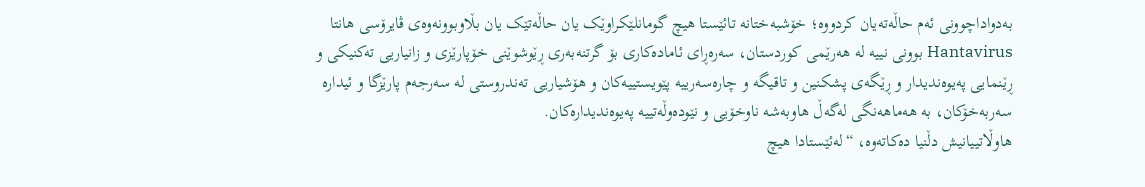بەدواداچوونی ئەم حاڵەتەیان کردووە؛ خۆشبەختانە تائێستا هیچ گومانلێکراوێک یان حاڵەتێک یان بڵاوبوونەوەی ڤایرۆسی هانتا Hantavirus بوونی نییە لە هەرێمی کوردستان، سەرەڕای ئامادەکاری بۆ گرتنەبەری ڕێوشوێنی خۆپارێزی و زانیاریی تەکنیکی و ڕێنمایی پەیوەندیدار و ڕێگەی پشکنین و تاقیگە و چارەسەرییە پێویستییەکان و هۆشیاریی تەندروستی لە سەرجەم پارێزگا و ئیدارە سەربەخۆکان، بە هەماهەنگی لەگەڵ هاوبەشە ناوخۆیی و نێودەوڵەتییە پەیوەندیدارەکان.
هاوڵاتییانیش دڵنیا دەکاتەوە، “لەئێستادا هیچ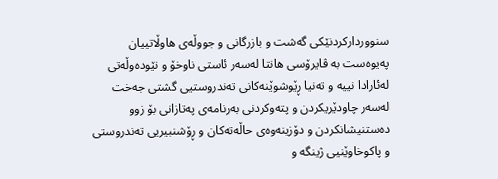سنووردارکردنێکی گەشت و بازرگانی و جووڵەی هاوڵاتییان پەیوەست بە ڤایرۆسی هانتا لەسەر ئاستی ناوخۆ و نێودەوڵەتی لەئارادا نییە و تەنیا ڕێوشوێنەکانی تەندروستیی گشتی جەخت لەسەر چاودێریکردن و پتەوکردنی بەرنامەی پەتازانی بۆ زوو دەستنیشانکردن و دۆزینەوەی حاڵەتەکان و ڕۆشنبیریی تەندروستی و پاکوخاوێنیی ژینگە و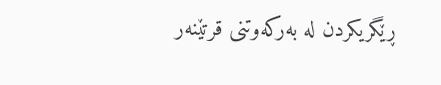ڕێگریکردن لە بەرکەوتنی قرتێنەر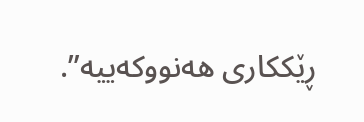ڕێککاری هەنووکەییە”.